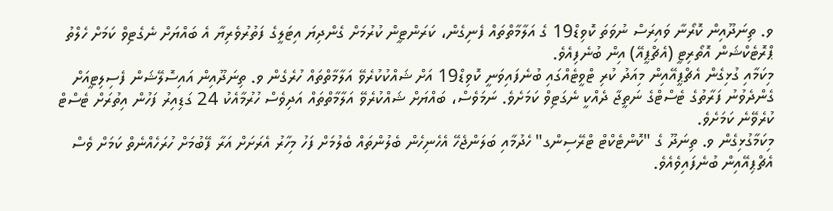ވ. ތިނަދޫއިން ކޮރޯނާ ވައިރަސް ނުވަތަ ކޮވިޑް19 ގެ އަލާމާތްތައް ފެނިގެން، ކަރަންޓީން ކުރުމަށް ގެންދިޔަ އިޓަލީގެ ފަތުރުވެރިޔާ އެ ބައްޔަށް ނެގެޓިވް ކަމަށް ހެލްތު ޕްރޮޓެކްޝަން އޮތޯރިޓީ (އެޗްޕީއޭ) އިން ބުނެފިއެވެ.
މިކަމާއި ގުޅިގެން އެޗްޕީއޭއިން މިއަދު ކުރި ޓްވީޓެއްގައި ބުނެފައިވަނީ ކޮވިޑް19 އަށް ޝައްކުކުރެވޭ އަލާމާތްތައް ހުރެގެން ވ. ތިނަދޫއިން އައިސޮލޭޝަން ފެސިލިޓީއަށް ގެންދެވުނު ފަރާތުގެ ޓެސްޓްގެ ނަތީޖާ ދެއްކީ ނެގަޓިވް ކަމަށެވެ. ނަމަވެސް، ބައްޔަށް ޝައްކުރެވޭ އަލާމާތްތައް އަދިވެސް ހުރުމާއެކު 24 ގަޑިއިރު ފަހުން އިތުރަށް ޓެސްޓް ކުރެވޭނެ ކަމަށެވެ.
މިކަމާގުޅިގެން ވ. ތިނަދޫ ގެ "ކޮންޓެކްޓް ޓްރޭސިންގ" ހެދުމާއި ބަލަންޖެހޭ އެހެނިހެން ބެލުންތައް ބެލުމަށް ފަހު މިހާރު އެރަށަށް އަރާ ފޭބުމަށް ހުރަހެއްނެތް ކަމަށް ވެސް އެޗްޕިއޭއިން ބުނެފައިވެއެވެ.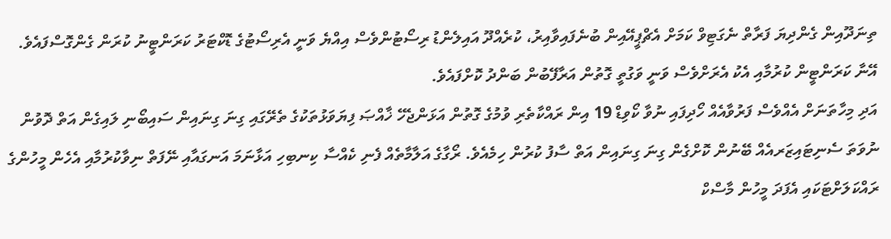ތިނަދޫއިން ގެންދިޔަ ފަރާތް ނެގަޓިވް ކަމަށް އެޗްޕީއޭއިން ބުނެފައިވާއިރު، ކުރެއްދޫ އައިލެންޑު ރިސޯޓުންވެސް އިއްޔެ ވަނީ އެރިސޯޓުގެ ޑޮކްޓަރު ކަރަންޓީނު ކުރަން ގެންގޮސްފައެވެ. އޭނާ ކަރަންޓީން ކުރުމާއި އެކު އެރަށްވެސް ވަނީ ވަގުތީ ގޮތުން އަރާފޭބުން ބަންދު ކޮށްފައެވެ.
އަދި މިހާތަނަށް އެއްވެސް ފަރުވާއެއް ހޯދިފައި ނުވާ ކޯވިޑް 19 އިން ރައްކާތެރި ވުމުގެ ގޮތުން އަޅަންޖެހޭ ޚާއްޞަ ފިޔަވަޅުތަކުގެ ތެރޭގައި ގިނަ ގިނައިން ސައިބޯނި ލައިގެން އަތް ދޮވުން ނުވަތަ ސެނިޓައިޒަރއެއް ބޭނުން ކޮށްގެން ގިނަ ގިނައިން އަތް ސާފު ކުރުން ހިމެއެވެ. ރޯގާގެ އަލާމާތެއް ފެނި ކެއްސާ ކިނބިހި އަޅާނަމަ އަނގައާއި ނޭފަތް ނިވާކުރުމާއި އެހެން މީހުންގެ ރައްކަލަށްޓަކައި އެފަދަ މީހުން މާސްކް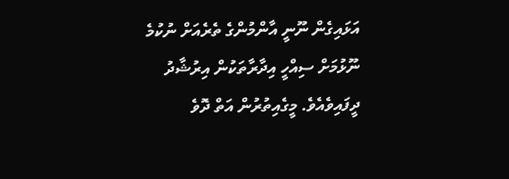އަޅައިގެން ނޫނީ އާންމުންގެ ތެރެއަށް ނުކުމެ ނޫޅުމަށް ސިއްހީ އިދާރާތަކުން އިރުޝާދު ދީފައިވެއެވެ. މީގެއިތުރުން އަތް ދޮވެ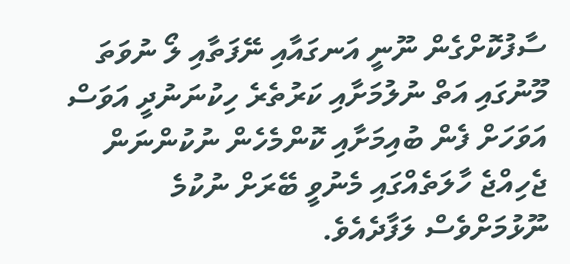ސާފުކޮށްގެން ނޫނީ އަނގައާއި ނޭފަތާއި ލޯ ނުވަތަ މޫނުގައި އަތް ނުލުމަށާއި ކަރުތެރެ ހިކުނަނުދީ އަވަސް އަވަހަށް ފެން ބުއިމަށާއި ކޮންމެހެން ނުކުންނަން ޖެހިއްޖެ ހާލަތެއްގައި މެނުވީ ބޭރަށް ނުކުމެ ނޫޅުމަށްވެސް ލަފާދެއެވެ.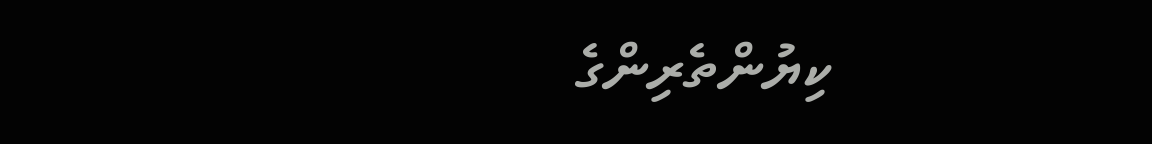ކިޔުންތެރިންގެ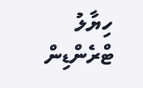ހިޔާލު
ޓްރެންޑިން